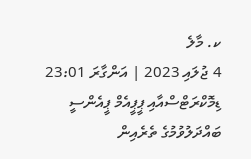ކ. މާލެ
4 ޖުލައި 2023 | އަންގާރަ 23:01
ޑިމޮކްރަޓްސްއާއި ޕީޕީއެމް ޕީއެންސީ ބައްދަލުވުމުގެ ތެރެއިން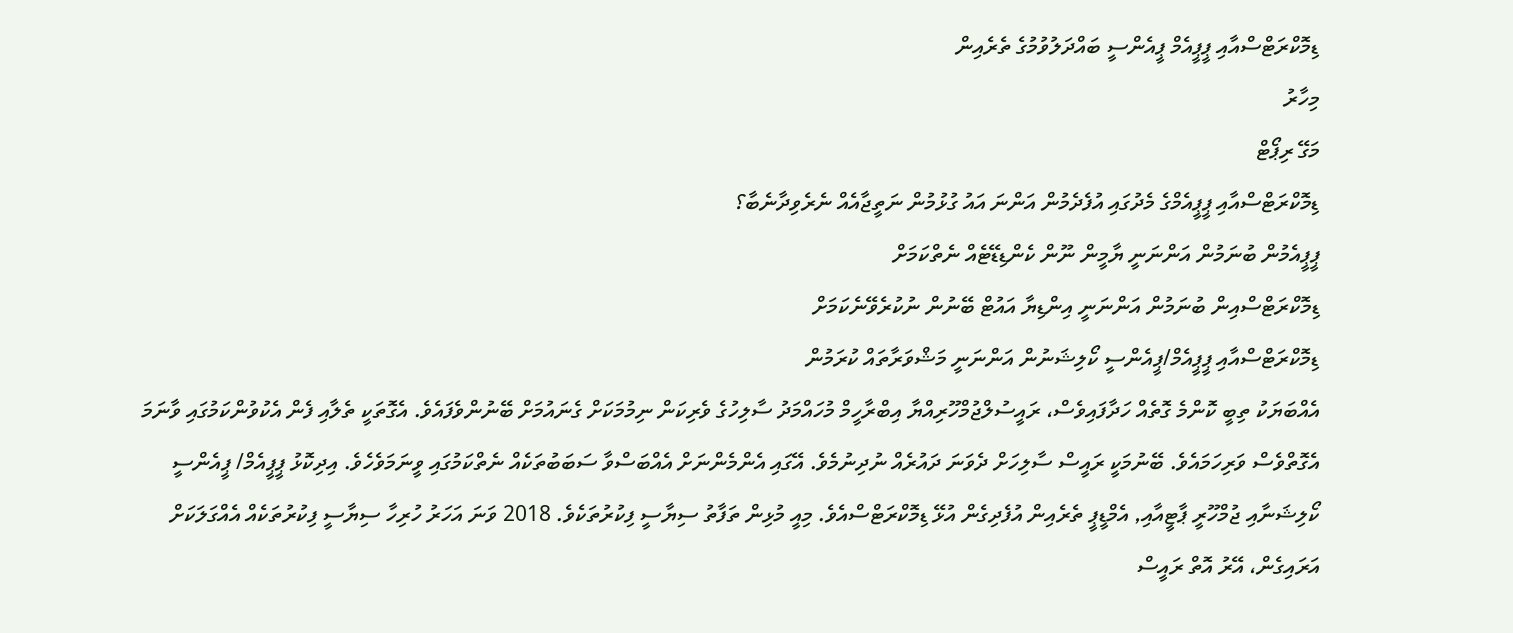ޑިމޮކްރަޓްސްއާއި ޕީޕީއެމް ޕީއެންސީ ބައްދަލުވުމުގެ ތެރެއިން
މިހާރު
މަގޭ ރިޕޯޓް
ޑިމޮކްރަޓްސްއާއި ޕީޕީއެމްގެ މެދުގައި އުފެދެމުން އަންނަ އައު ގުޅުމުން ނަތީޖާއެއް ނެރެވިދާނެބާ؟
ޕީޕީއެމުން ބުނަމުން އަންނަނީ ޔާމީން ނޫން ކެންޑިޑޭޓެއް ނެތްކަމަށް
ޑިމޮކްރަޓްސްއިން ބުނަމުން އަންނަނީ އިންޑިޔާ އައުޓް ބޭނުން ނުކުރެވޭނެކަމަށް
ޑިމޮކްރަޓްސްއާއި ޕީޕީއެމް/ޕީއެންސީ ކޯލިޝަނުން އަންނަނީ މަޝްވަރާތައް ކުރަމުން
އެއްބަޔަކު ތިބީ ކޮންމެ ގޮތެއް ހަދާފައިވެސް، ރައީސުލްޖުމްހޫރިއްޔާ އިބްރާހީމް މުހައްމަދު ސާލިހުގެ ވެރިކަން ނިމުމަކަށް ގެނައުމަށް ބޭނުންވެފައެވެ. އެގޮތަކީ ތެލާއި ފެން އެކުވުންކަމުގައި ވާނަމަ އެގޮތްވެސް ވަރިހަމައެވެ. ބޭނުމަކީ ރައީސް ސާލިހަށް ދެވަނަ ދައުރެއް ނުދިނުމެވެ. އޭގައި އެންމެންނަށް އެއްބަސްވާ ސަބަބުތަކެއް ނެތްކަމުގައި ވީނަމަވެހެވެ. އިދިކޮޅު ޕީޕީއެމް/ ޕީއެންސީ ކޯލިޝަނާއި ޖުމްހޫރީ ޕާޓީއާއި, އެމްޑީޕީ ތެރެއިން އުފެދިގެން އުޅޭ ޑިމޮކްރަޓްސްއެވެ. މިއީ މުޅިން ތަފާތު ސިޔާސީ ފިކުރުތަކެވެ. 2018 ވަނަ އަހަރު ހުރިހާ ސިޔާސީ ފިކުރުތަކެއް އެއްގަލަކަށް އަރައިގެން، އޭރު އޮތް ރައީސް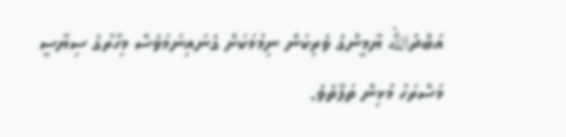އަބްދުالله ޔާމީންގެ ވެރިކަން ނިމުމަކަށް ގެނައިނަމަވެސް މިހާރުގެ ސިޔާސީ މަސްރަހު މުޅިން ތަފާތެވެ.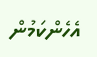އެހެންކަމުން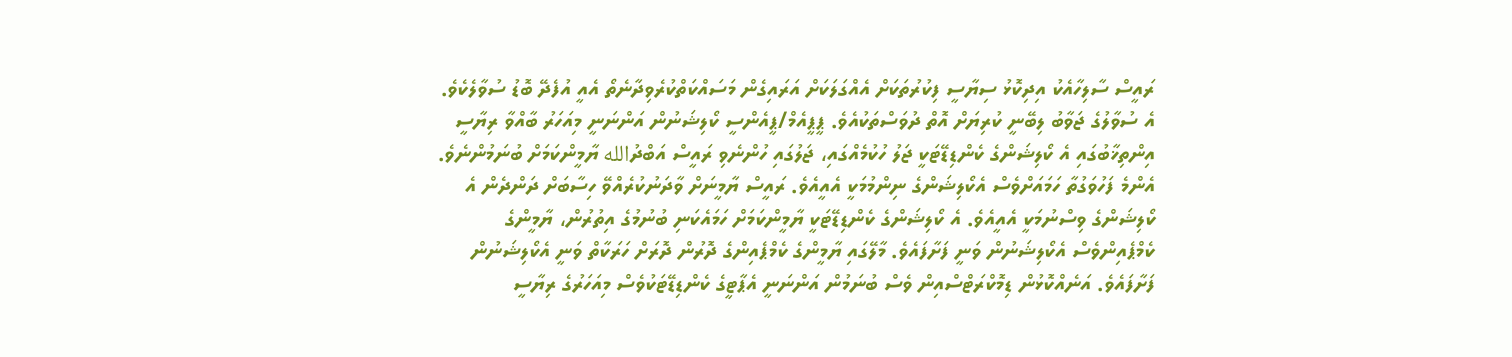ރައީސް ސާލިހާއެކު އިދިކޮޅު ސިޔާސީ ފިކުރުތަކަށް އެއްގަލަކަށް އަރައިގެން މަސައްކަތްކުރެވިދާނެތޯ އެއީ އުފެދޭ ބޮޑު ސުވާލެކެވެ.
އެ ސުވާލުގެ ޖަވާބު ލިބޭނީ ކުރިޔަށް އޮތް ދުވަސްތަކުއެވެ. ޕީޕީއެމް/ޕީއެންސީ ކޯލިޝަނުން އަންނަނީ މިއަހަރު ބާއްވާ ރިޔާސީ އިންތިޚާބުގައި އެ ކޯލިޝަންގެ ކެންޑިޑޭޓަކީ ޖަލު ހުކުމެއްގައި، ޖަލުގައި ހުންނެވި ރައީސް އަބްދުالله ޔާމީންކަމަށް ބުނަމުންނެވެ. އެންމެ ފަހުވަގުތާ ހަމައަށްވެސް އެކޯލިޝަންގެ ނިންމުމަކީ އެއީއެވެ. ރައީސް ޔާމީނަށް ވާދަނުކުރެއްވޭ ހިސާބަށް ދަންދެން އެ ކޯލިޝަންގެ ވިސްނުމަކީ އެއީއެވެ. އެ ކޯލިޝަންގެ ކެންޑިޑޭޓަކީ ޔާމީންކަމަށް ހަމައެކަނި ބުނުމުގެ އިތުރުން، ޔާމީންގެ ކެމްޕެއިންވެސް އެކޯލިޝަނުން ވަނީ ފަށާފައެވެ. މާލޭގައި ޔާމީންގެ ކެމްޕެއިންގެ ދޮރުން ދޮރަށް ހަރަކާތް ވަނީ އެކޯލިޝަނުން ފަށާފައެވެ. އަނެއްކޮޅުން ޑިމޮކްރަޓްސްއިން ވެސް ބުނަމުން އަންނަނީ އެޕާޓީގެ ކެންޑިޑޭޓަކުވެސް މިއަހަރުގެ ރިޔާސީ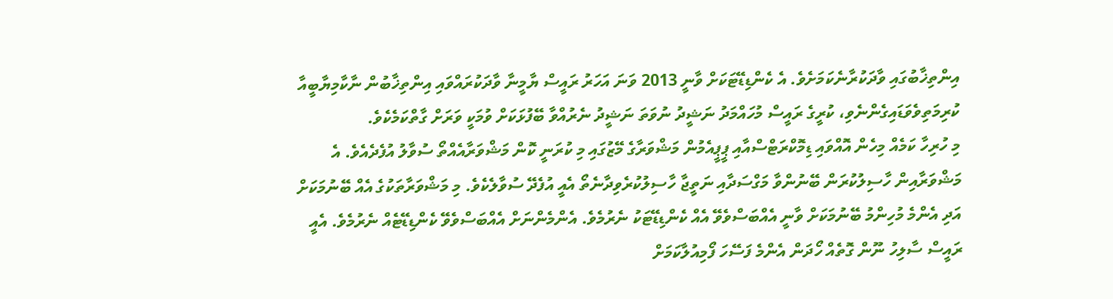އިންތިޚާބުގައި ވާދަކުރާނެކަމަށެވެ. އެ ކެންޑިޑޭޓަކަށް ވާނީ 2013 ވަނަ އަހަރު ރައީސް ޔާމީނާ ވާދަކުރައްވައި އިންތިޚާބުން ނާކާމިޔާބީއާ ކުރިމަތިވެވަޑައިގެންނެވި، ކުރީގެ ރައީސް މުހައްމަދު ނަޝީދު ނުވަތަ ނަޝީދު ނެރުއްވާ ބޭފުޅަކަށް ވުމަކީ ވަރަށް ގާތްކަމެކެވެ.
މި ހުރިހާ ކަމެއް މިހެން އޮއްވައި ޑިމޮކްރަޓްސްއާއި ޕީޕީއެމުން މަޝްވަރާގެ މޭޒުގައި މި ކުރަނީ ކޮން މަޝްވަރާއެއްތޯ ސުވާލު އުފެދެއެވެ. އެ މަޝްވަރާއިން ހާސިލުކުރަން ބޭނުންވާ މަގްސަދާއި ނަތީޖާ ހާސިލުކުރެވިދާނެތޯ އެއީ އުފެދޭ ސުވާލެކެވެ. މި މަޝްވަރާތަކުގެ އެއް ބޭނުމަކަށް އަދި އެންމެ މުހިންމު ބޭނުމަކަށް ވާނީ އެއްބަސްވެވޭ އެއް ކެންޑިޑޭޓަކު ނެރުމެވެ. އެންމެންނަށް އެއްބަސްވެވޭ ކެންޑިޑޭޓެއް ނެރުމެވެ. އެއީ ރައީސް ސާލިހު ނޫން ގޮތެއް ހޯދަން އެންމެ ފަސޭހަ ފޯމިއުލާކަމަށް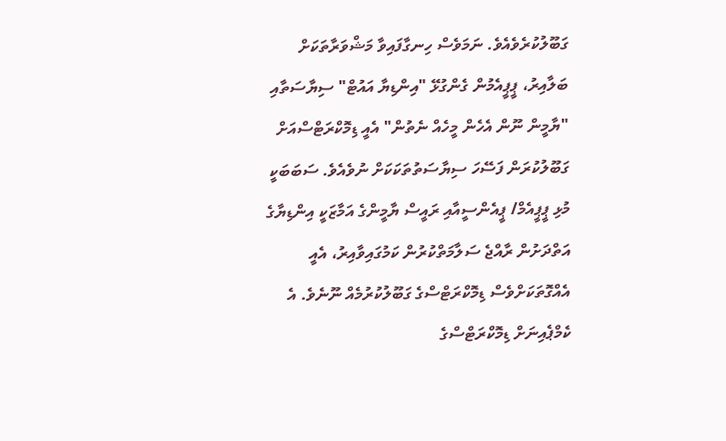ގަބޫލުކުރެވެއެވެ. ނަމަވެސް ހިނގާފައިވާ މަޝްވަރާތަކަށް ބަލާއިރު، ޕީޕީއެމުން ގެންގުޅޭ "އިންޑިޔާ އައުޓް" ސިޔާސަތާއި "ޔާމީން ނޫން އެހެން މީހެއް ނެތުން" އެއީ ޑިމޮކްރަޓްސްއަށް ގަބޫލުކުރަން ފަސޭހަ ސިޔާސަތުތަކަކަށް ނުވެއެވެ. ސަބަބަކީ މުޅި ޕީޕީއެމް/ ޕީއެންސީއާއި ރައީސް ޔާމީންގެ އަމާޒަކީ އިންޑިޔާގެ އަތްދަށުން ރާއްޖެ ސަލާމަތްކުރުން ކަމުގައިވާއިރު، އެއީ އެއްގޮތަކަށްވެސް ޑިމޮކްރަޓްސްގެ ގަބޫލުކުރުމެއް ނޫނެވެ. އެ ކެމްޕެއިނަށް ޑިމޮކްރަޓްސްގެ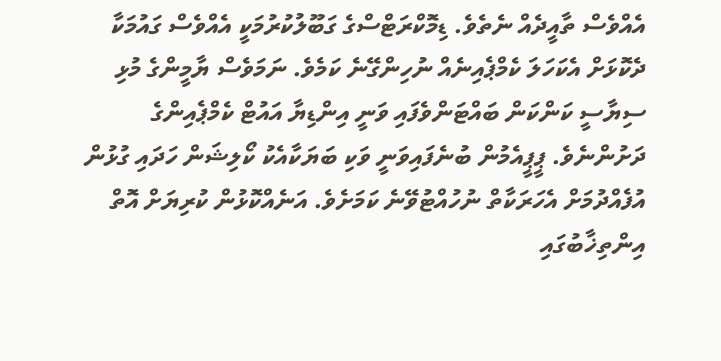އެއްވެސް ތާއީދެއް ނެތެވެ. ޑިމޮކްރަޓްސްގެ ގަބޫލުކުރުމަކީ އެއްވެސް ގައުމަކާ ދެކޮޅަށް އެކަހަލަ ކެމްޕެއިނެއް ނުހިންގޭނެ ކަމެވެ. ނަމަވެސް ޔާމީންގެ މުޅި ސިޔާސީ ކަންކަން ބައްޓަންވެފައި ވަނީ އިންޑިޔާ އައުޓް ކެމްޕެއިންގެ ދަށުންނެވެ. ޕީޕީއެމުން ބުނެފައިވަނީ ވަކި ބަޔަކާއެކު ކޯލިޝަން ހަދައި ގުޅުން އުފެއްދުމަށް އެހަރަކާތް ނުހުއްޓުވޭނެ ކަމަށެވެ. އަނެއްކޮޅުން ކުރިޔަށް އޮތް އިންތިޚާބުގައި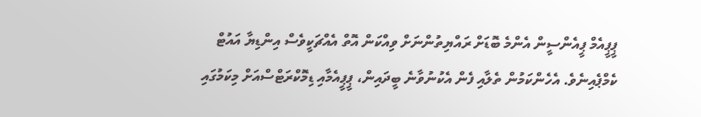ޕީޕީއެމް ޕީއެންސީން އެންމެ ބޮޑަށް ރައްޔިތުންނަށް ވިއްކަން އޮތް އެއްޗަކީވެސް އިންޑިޔާ އައުޓް ކެމްޕެއިނެވެ. އެހެންކަމުން ތެލާއި ފެން އެކުނުވާނެ ބީދައިން، ޕީޕީއެމާއި ޑިމޮކްރަޓްސްއަށް މިކަމުގައި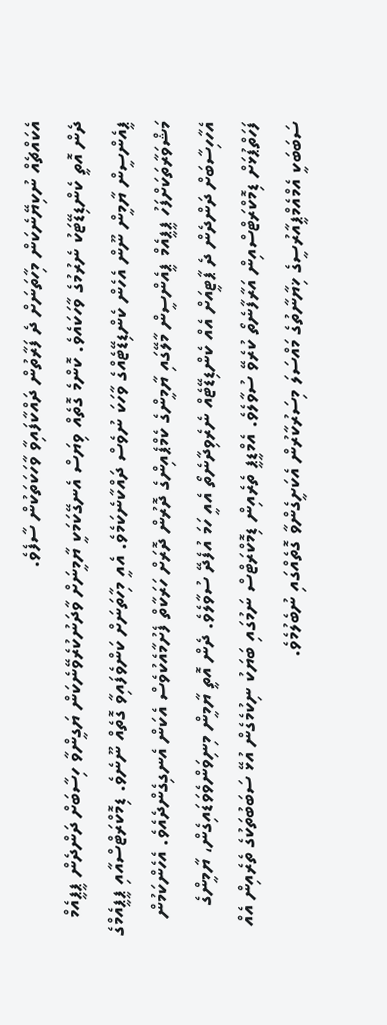އެކައްޗެއް ނުކިޔޭނެކަން މިހާތަނަށް ދެ ފަރާތުން ދައްކާފައިވާ ވާހަކަތަކުން ސާފެވެ.
ދެން އޮތީ ކެންޑިޑޭޓަކު ނެރުމުގެ ވާހަކައެވެ. ކޮންމެ ގޮތެއް ވިޔަސް އެނގޭކަމަކީ ޔާމީނަށް ވާދަނުކުރެވޭނެކަން ޔަގީންވާ ހިސާބަށް ދަންދެން ޕީޕީއެމް ޕީއެންސީން ޔާމީން ނޫން އެހެން ކެންޑިޑޭޓެއްގެ ވާހަކަ ނުވެސް ދައްކާނެކަމެވެ. އެއީ މިހާތަނަށް ކަންވެފައިވާ ގޮތެއް ނޫނެވެ. ޑިމޮކްރަޓްސްއާއި ޕީޕީއެމްގެ މަޝްވަރާތަކަށްފަހު ޕީޕީއެމް ޕީއެންސީން މާލޭގައި ޔާމީންގެ ކެމްޕެއިންގެ ދޮރުން ދޮރަށް ހަރަކާތް ފެށުމާއެކުވެސް އެކަން އެނގިގެންދެއެވެ. އެހެންކަމުން އެހާހިސާބަށް ދަންދެން ދެ ޕާޓީއަށް އެއް ކެންޑިޑޭޓެއް ނެރެވިދާނެތޯ އެއީ ހަމަ އުފެދޭ ސުވާލެވެ. ދެން އޮތީ ޔާމީން މިނިވަންވެވަޑައިގެން، ޔާމީންގެ ފަހަތްޕުޅަށް ޑިމޮކްރަޓްސްއިން އަރާފާނެތޯ ކުރެވޭ ސުވާލެވެ. އެމްޑީޕީ ތެރެއިން ޑިމޮކްރަޓްސް ނަމުގައި ބަޔަކު ނިކުމެގެން އުޅޭ ސަބަބުތަކުގެ ތެރެއިން އެއް ސަބަބަކީ އެމްއެމްޕީއާރުސީގެ ޚިޔާނާތުގެ މައްސަލަ މިސަރުކާރުން އެކަށީގެންވާ ގޮތެއްގައި ނުބެލުމެވެ.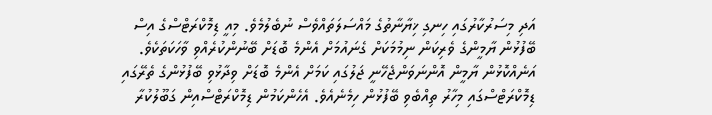އަދި މިސަރުކާރުގައި ހިނގި ޚިޔާނާތުގެ މައްސަލަތައްވެސް ނުބެލުމެވެ. މިއީ ޑިމޮކްރަޓްސްގެ އިސް ބޭފުޅުން ޔާމީންގެ ވެރިކަން ނިމުމަކަށް ގެނައުމަށް އެންމެ ބޮޑަށް ބޭނުންކުރެއްވި ވާހަކަތަކެވެ. އަނެއްކޮޅުން ޔާމީން އޮންނަވަންޖެހޭނީ ޖަލުގައި ކަމަށް އެންމެ ބޮޑަށް ވިދާޅުވި ބޭފުޅުންގެ ތެރޭގައި ޑިމޮކްރަޓްސްގައި މިހާރު ތިއްބެވި ބޭފުޅުން ހިމެނެއެވެ. އެހެންކަމުން ޑިމޮކްރަޓްސްއިން ގަބޫލުކުރާ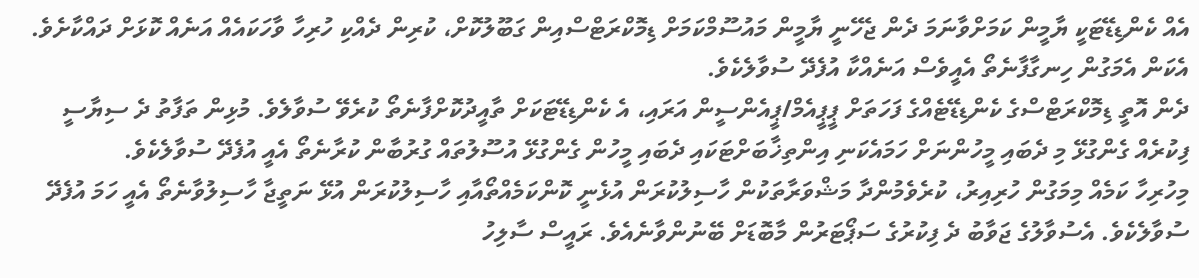އެއް ކެންޑިޑޭޓަކީ ޔާމީން ކަމަށްވާނަމަ ދެން ޖެހޭނީ ޔާމީން މައުސޫމްކަމަށް ޑިމޮކްރަޓްސްއިން ގަބޫލުކޮށް، ކުރިން ދެއްކި ހުރިހާ ވާހަކައެއް އަނެއް ކޮޅަށް ދައްކާށެވެ. އެކަން އެމަގުން ހިނގާފާނެތޯ އެއީވެސް އަނެއްކާ އުފެދޭ ސުވާލެކެވެ.
ދެން އޮތީ ޑިމޮކްރަޓްސްގެ ކެންޑިޑޭޓެއްގެ ފަހަތަށް ޕީޕީއެމް/ޕީއެންސީން އަރައި، އެ ކެންޑިޑޭޓަކަށް ތާއީދުކޮށްފާނެތޯ ކުރެވޭ ސުވާލެވެ. މުޅިން ތަފާތު ދެ ސިޔާސީ ފިކުރެއް ގެންގުޅޭ މި ދެބައި މީހުންނަށް ހަމައެކަނި އިންތިޚާބަށްޓަކައި ދެބައި މީހުން ގެންގުޅޭ އުސޫލުތައް ގުރުބާން ކުރާނެތޯ އެއީ އުފެދޭ ސުވާލެކެވެ.
މިހުރިހާ ކަމެއް މިމަގުން ހުރިއިރު، ކުރެވެމުންދާ މަޝްވަރާތަކުން ހާސިލުކުރަން އުޅެނީ ކޮންކަމެއްތޯއާއި ހާސިލުކުރަން އުޅޭ ނަތީޖާ ހާސިލުވާނެތޯ އެއީ ހަމަ އުފެދޭ ސުވާލެކެވެ. އެސުވާލުގެ ޖަވާބު ދެ ފިކުރުގެ ސަޕޯޓަރުން މާބޮޑަށް ބޭނުންވާނެއެވެ. ރައީސް ސާލިހު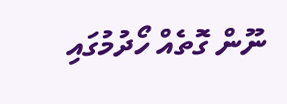ނޫން ގޮތެއް ހޯދުމުގައި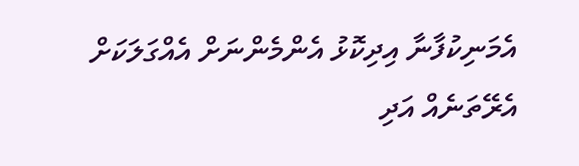އެމަނިކުފާނާ އިދިކޮޅު އެންމެންނަށް އެއްގަލަކަށް އެރޭތަނެއް އަދި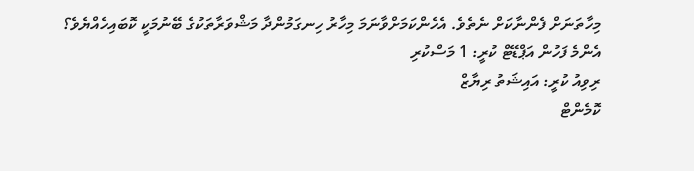މިހާތަނަށް ފެންނާކަށް ނެތެވެ. އެހެންކަމަށްވާނަމަ މިހާރު ހިނގަމުންދާ މަޝްވަރާތަކުގެ ބޭނުމަކީ ކޮބައިހެއްޔެވެ؟
އެންމެ ފަހުން އަޕްޑޭޓް ކުރީ: 1 މަސްކުރި
ރިވިއު ކުރީ: އައިޝަތު ރިޔާޒް
ކޮމެންޓް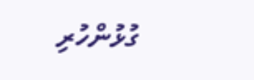ގުޅުންހުރި